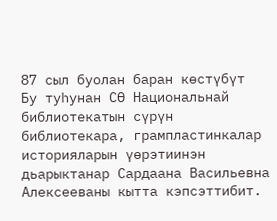87 сыл буолан баран көстүбүт
Бу туһунан СӨ Национальнай библиотекатын сүрүн библиотекара, грампластинкалар историяларын үөрэтиинэн дьарыктанар Сардаана Васильевна Алексееваны кытта кэпсэттибит.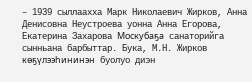– 1939 сыллаахха Марк Николаевич Жирков, Анна Денисовна Неустроева уонна Анна Егорова, Екатерина Захарова Москубаҕа санаторийга сынньана барбыттар. Бука, М.Н. Жирков көҕүлээһининэн буолуо диэн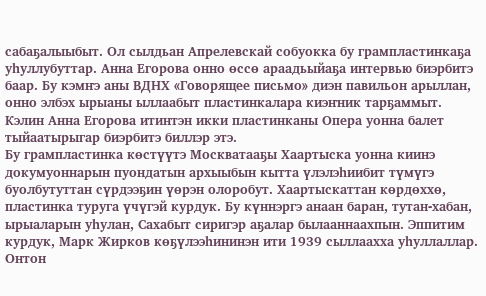сабаҕалыыбыт. Ол сылдьан Апрелевскай собуокка бу грампластинкаҕа уһуллубуттар. Анна Егорова онно өссө араадьыйаҕа интервью биэрбитэ баар. Бу кэмҥэ аны ВДНХ «Говорящее письмо» диэн павильон арыллан, онно элбэх ырыаны ыллаабыт пластинкалара киэҥник тарҕаммыт. Кэлин Анна Егорова итинтэн икки пластинканы Опера уонна балет тыйаатырыгар биэрбитэ биллэр этэ.
Бу грампластинка көстүүтэ Москватааҕы Хаартыска уонна киинэ докумуоннарын пуондатын архыыбын кытта үлэлэһиибит түмүгэ буолбутуттан сүрдээҕин үөрэн олоробут. Хаартыскаттан көрдөххө, пластинка туруга үчүгэй курдук. Бу күннэргэ анаан баран, тутан-хабан, ырыаларын уһулан, Сахабыт сиригэр аҕалар былааннаахпын. Эппитим курдук, Марк Жирков көҕүлээһининэн ити 1939 сыллаахха уһуллаллар. Онтон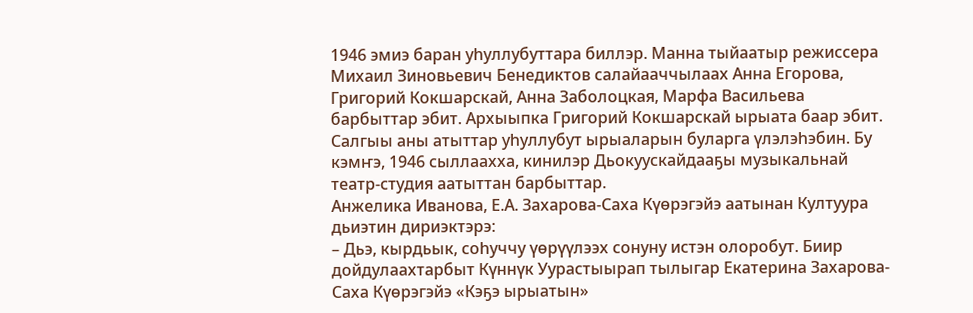1946 эмиэ баран уһуллубуттара биллэр. Манна тыйаатыр режиссера Михаил Зиновьевич Бенедиктов салайааччылаах Анна Егорова, Григорий Кокшарскай, Анна Заболоцкая, Марфа Васильева барбыттар эбит. Архыыпка Григорий Кокшарскай ырыата баар эбит. Салгыы аны атыттар уһуллубут ырыаларын буларга үлэлэһэбин. Бу кэмҥэ, 1946 сыллаахха, кинилэр Дьокуускайдааҕы музыкальнай театр-студия аатыттан барбыттар.
Анжелика Иванова, Е.А. Захарова-Саха Күөрэгэйэ аатынан Култуура дьиэтин дириэктэрэ:
– Дьэ, кырдьык, соһуччу үөрүүлээх сонуну истэн олоробут. Биир дойдулаахтарбыт Күннүк Уурастыырап тылыгар Екатерина Захарова-Саха Күөрэгэйэ «Кэҕэ ырыатын»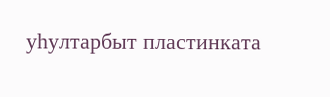уһултарбыт пластинката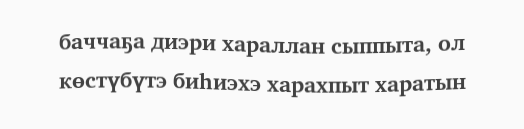баччаҕа диэри хараллан сыппыта, ол көстүбүтэ биһиэхэ харахпыт харатын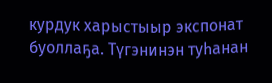курдук харыстыыр экспонат буоллаҕа. Түгэнинэн туһанан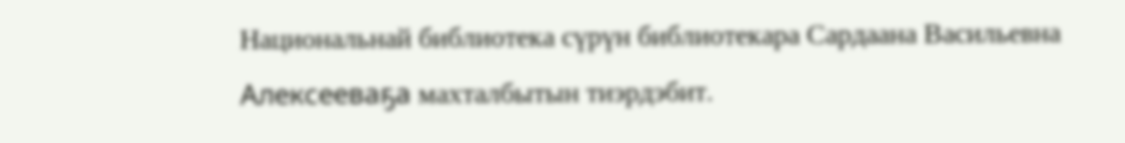Национальнай библиотека сүрүн библиотекара Сардаана Васильевна Алексееваҕа махталбытын тиэрдэбит.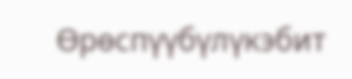Өрөспүүбүлүкэбит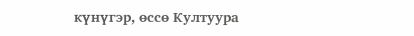күнүгэр, өссө Култуура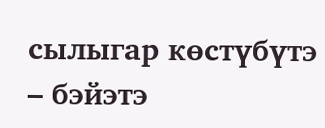сылыгар көстүбүтэ – бэйэтэ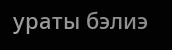ураты бэлиэ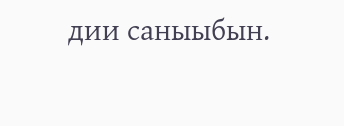дии саныыбын.